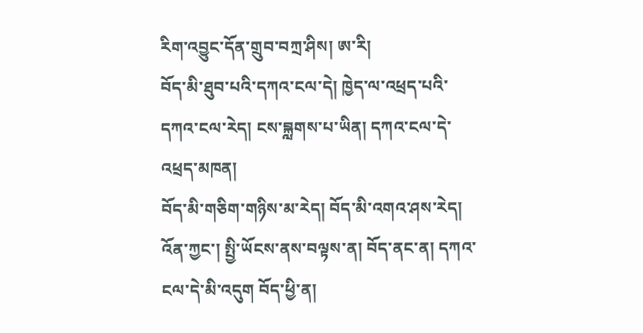རིག་འབྱུང་དོན་གྲུབ་བཀྲ་ཤིས། ཨ་རི།
བོད་མི་ཐུབ་པའི་དཀའ་ངལ་དེ། ཁྱེད་ལ་འཕྲད་པའི་དཀའ་ངལ་རེད། ངས་བྐླགས་པ་ཡིན། དཀའ་ངལ་དེ་འཕྲད་མཁན།
བོད་མི་གཅིག་གཉིས་མ་རེད། བོད་མི་འགའ་ཤས་རེད། འོན་ཀྱང་། སྤྱི་ཡོངས་ནས་བལྟས་ན། བོད་ནང་ན། དཀའ་ངལ་དེ་མི་འདུག བོད་ཕྱི་ན།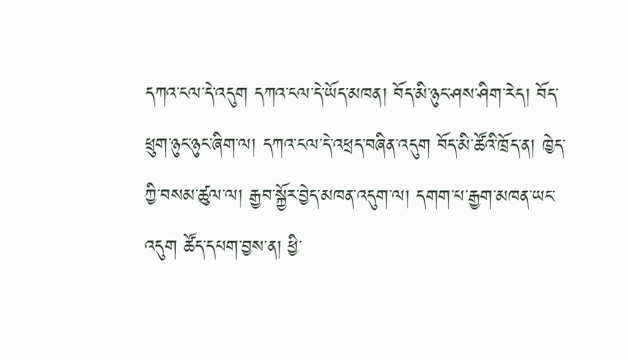དཀའ་ངལ་དེ་འདུག དཀའ་ངལ་དེ་ཡོད་མཁན། བོད་མི་ཉུང་ཤས་ཤིག་རེད། བོད་ཕྲུག་ཉུང་ཉུང་ཞིག་ལ། དཀའ་ངལ་དེ་འཕྲད་བཞིན་འདུག བོད་མི་ཚོའི་ཁྲོད་ན། ཁྱེད་ཀྱི་བསམ་ཚུལ་ལ། རྒྱབ་སྐྱོར་བྱེད་མཁན་འདུག་ལ། དགག་པ་རྒྱག་མཁན་ཡང་འདུག ཚོད་དཔག་བྱས་ན། ཕྱི་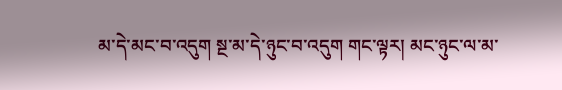མ་དེ་མང་བ་འདུག སྔ་མ་དེ་ཉུང་བ་འདུག གང་ལྟར། མང་ཉུང་ལ་མ་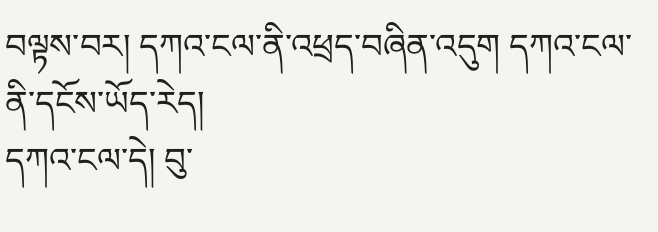བལྟས་བར། དཀའ་ངལ་ནི་འཕྲད་བཞིན་འདུག དཀའ་ངལ་ནི་དངོས་ཡོད་རེད།
དཀའ་ངལ་དེ། བུ་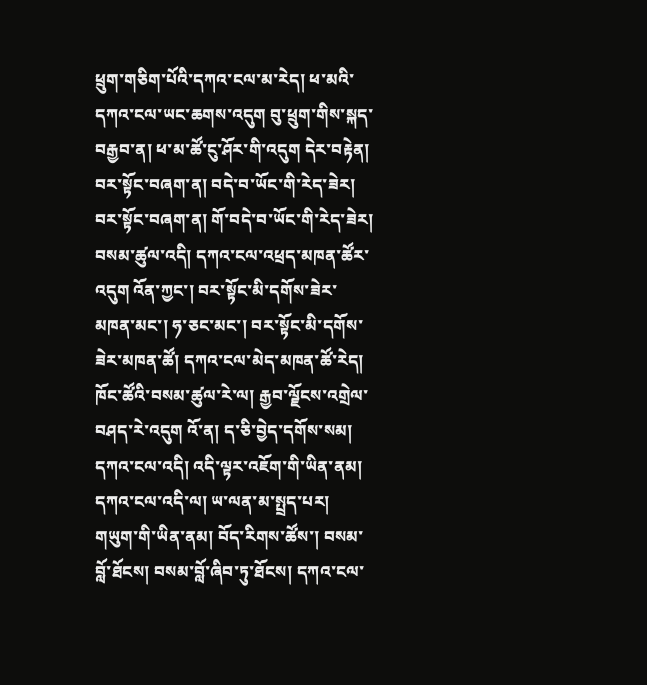ཕྲུག་གཅིག་པོའི་དཀའ་ངལ་མ་རེད། ཕ་མའི་དཀའ་ངལ་ཡང་ཆགས་འདུག བུ་ཕྲུག་གིས་སྐད་བརྒྱབ་ན། ཕ་མ་ཚོ་ངུ་ཤོར་གི་འདུག དེར་བརྟེན། བར་སྟོང་བཞག་ན། བདེ་བ་ཡོང་གི་རེད་ཟེར། བར་སྟོང་བཞག་ན། གོ་བདེ་བ་ཡོང་གི་རེད་ཟེར། བསམ་ཚུལ་འདི། དཀའ་ངལ་འཕྲད་མཁན་ཚོར་འདུག འོན་ཀྱང་། བར་སྟོང་མི་དགོས་ཟེར་མཁན་མང་། ཧ་ཅང་མང་། བར་སྟོང་མི་དགོས་ཟེར་མཁན་ཚོ། དཀའ་ངལ་མེད་མཁན་ཚོ་རེད། ཁོང་ཚོའི་བསམ་ཚུལ་རེ་ལ། རྒྱབ་ལྗོངས་འགྲེལ་བཤད་རེ་འདུག འོ་ན། ད་ཅི་བྱེད་དགོས་སམ། དཀའ་ངལ་འདི། འདི་ལྟར་འཇོག་གི་ཡིན་ནམ། དཀའ་ངལ་འདི་ལ། ཡ་ལན་མ་སྤྲད་པར། གཡུག་གི་ཡིན་ནམ། བོད་རིགས་ཚོས་། བསམ་བློ་ཐོངས། བསམ་བློ་ཞིབ་ཏུ་ཐོངས། དཀའ་ངལ་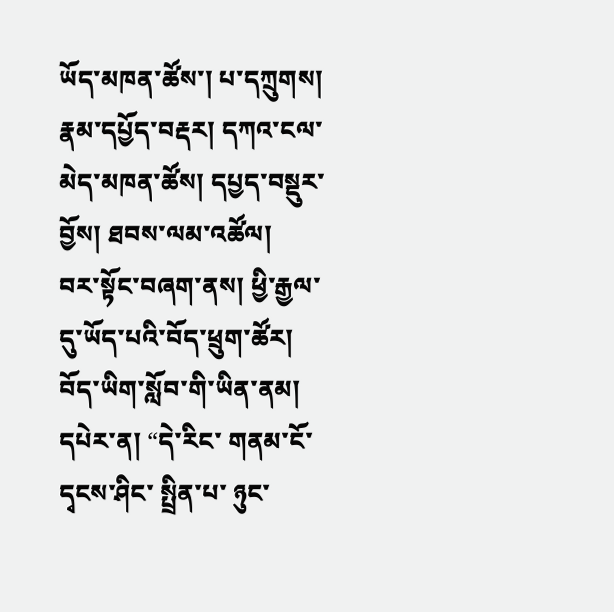ཡོད་མཁན་ཚོས་། པ་དཀྲུགས། རྣམ་དཔྱོད་བརྡར། དཀའ་ངལ་མེད་མཁན་ཚོས། དཔྱད་བསྡུར་བྱོས། ཐབས་ལམ་འཚོལ།
བར་སྟོང་བཞག་ནས། ཕྱི་རྒྱལ་དུ་ཡོད་པའི་བོད་ཕྲུག་ཚོར། བོད་ཡིག་སློབ་གི་ཡིན་ནམ། དཔེར་ན། “དེ་རིང་ གནམ་ངོ་ དྭངས་ཤིང་ སྤྲིན་པ་ ཉུང་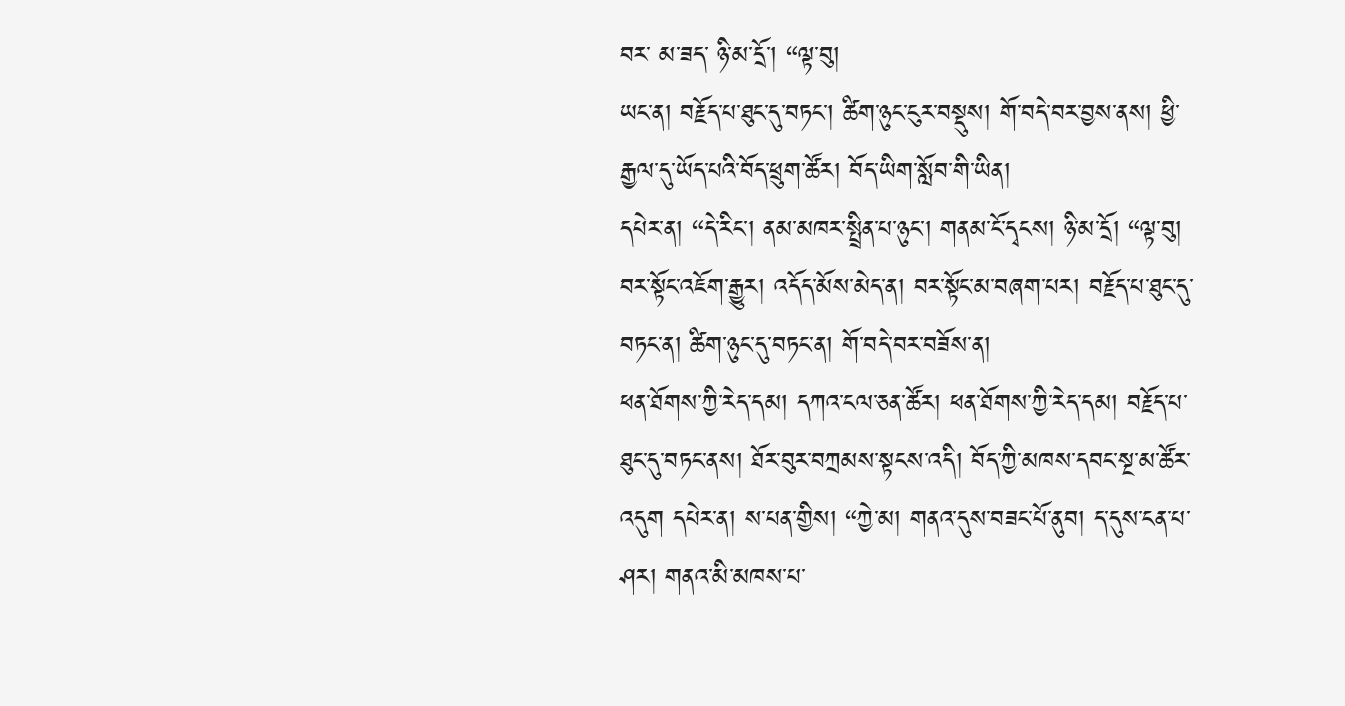བར་ མ་ཟད་ ཉི་མ་དྲོ་། “ལྟ་བུ།
ཡང་ན། བརྗོད་པ་ཐུང་དུ་བཏང་། ཚིག་ཉུང་ངུར་བསྡུས། གོ་བདེ་བར་བྱས་ནས། ཕྱི་རྒྱལ་དུ་ཡོད་པའི་བོད་ཕྲུག་ཚོར། བོད་ཡིག་སློབ་གི་ཡིན།
དཔེར་ན། “དེ་རིང་། ནམ་མཁར་སྤྲིན་པ་ཉུང་། གནམ་ངོ་དྭངས། ཉི་མ་དྲོ། “ལྟ་བུ།
བར་སྟོང་འཇོག་རྒྱུར། འདོད་མོས་མེད་ན། བར་སྟོང་མ་བཞག་པར། བརྗོད་པ་ཐུང་དུ་བཏང་ན། ཚིག་ཉུང་དུ་བཏང་ན། གོ་བདེ་བར་བཟོས་ན།
ཕན་ཐོགས་ཀྱི་རེད་དམ། དཀའ་ངལ་ཅན་ཚོར། ཕན་ཐོགས་ཀྱི་རེད་དམ། བརྗོད་པ་ཐུང་དུ་བཏང་ནས། ཐོར་བུར་བཀྲམས་སྟངས་འདི། བོད་ཀྱི་མཁས་དབང་སྔ་མ་ཚོར་འདུག དཔེར་ན། ས་པན་གྱིས། “ཀྱེ་མ། གནའ་དུས་བཟང་པོ་ནུབ། ད་དུས་ངན་པ་ཤར། གནའ་མི་མཁས་པ་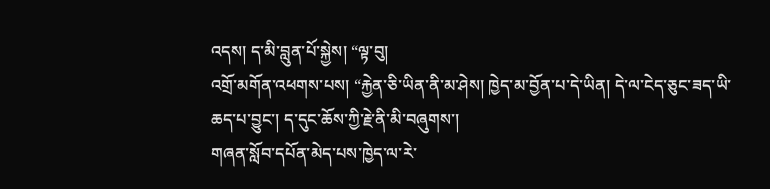འདས། ད་མི་བླུན་པོ་སྐྱེས། “ལྟ་བུ།
འགྲོ་མགོན་འཕགས་པས། “རྐྱེན་ཅི་ཡིན་ནི་མ་ཤེས། ཁྱེད་མ་བྱོན་པ་དེ་ཡིན། དེ་ལ་ངེད་ཅུང་ཟད་ཡི་ཆད་པ་བྱུང་། ད་དུང་ཆོས་ཀྱི་རྗེ་ནི་མི་བཞུགས་།
གཞན་སློབ་དཔོན་མེད་པས་ཁྱེད་ལ་རེ་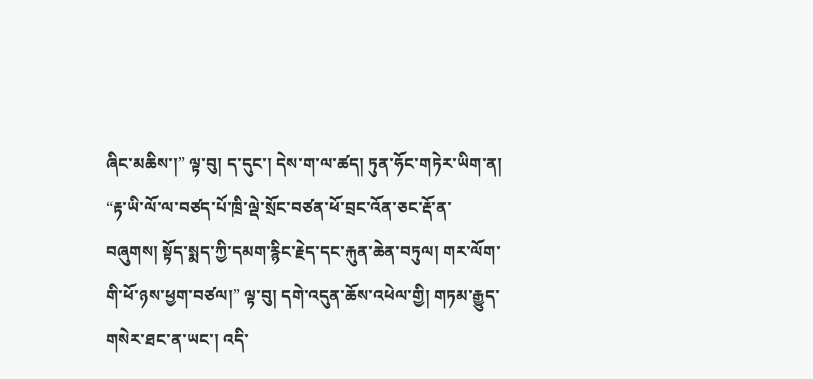ཞིང་མཆིས་།” ལྟ་བུ། ད་དུང་། དེས་ག་ལ་ཚད། ཏུན་ཧོང་གཏེར་ཡིག་ན། “རྟ་ཡི་ལོ་ལ་བཙད་པོ་ཁྲི་ལྡེ་སྲོང་བཙན་ཕོ་བྲང་འོན་ཅང་རྡོ་ན་བཞུགས། སྟོད་སྨད་ཀྱི་དམག་རྙིང་རྗེད་དང་རྐུན་ཆེན་བཏུལ། གར་ལོག་གི་ཕོ་ཉས་ཕྱག་བཙལ།” ལྟ་བུ། དགེ་འདུན་ཆོས་འཕེལ་གྱི། གཏམ་རྒྱུད་གསེར་ཐང་ན་ཡང་། འདི་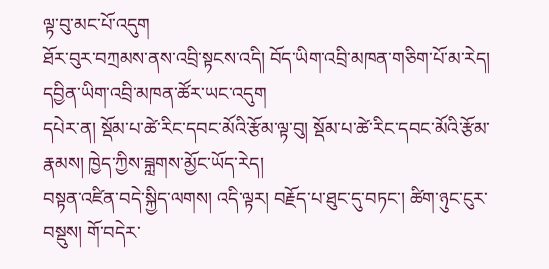ལྟ་བུ་མང་པོ་འདུག
ཐོར་བུར་བཀྲམས་ནས་འབྲི་སྟངས་འདི། བོད་ཡིག་འབྲི་མཁན་གཅིག་པོ་མ་རེད། དབྱིན་ཡིག་འབྲི་མཁན་ཚོར་ཡང་འདུག
དཔེར་ན། སྡོམ་པ་ཚེ་རིང་དབང་མོའི་རྩོམ་ལྟ་བུ། སྡོམ་པ་ཚེ་རིང་དབང་མོའི་རྩོམ་རྣམས། ཁྱེད་ཀྱིས་བྐླགས་མྱོང་ཡོད་རེད།
བསྟན་འཛིན་བདེ་སྐྱིད་ལགས། འདི་ལྟར། བརྗོད་པ་ཐུང་དུ་བཏང་། ཚིག་ཉུང་ངུར་བསྡུས། གོ་བདེར་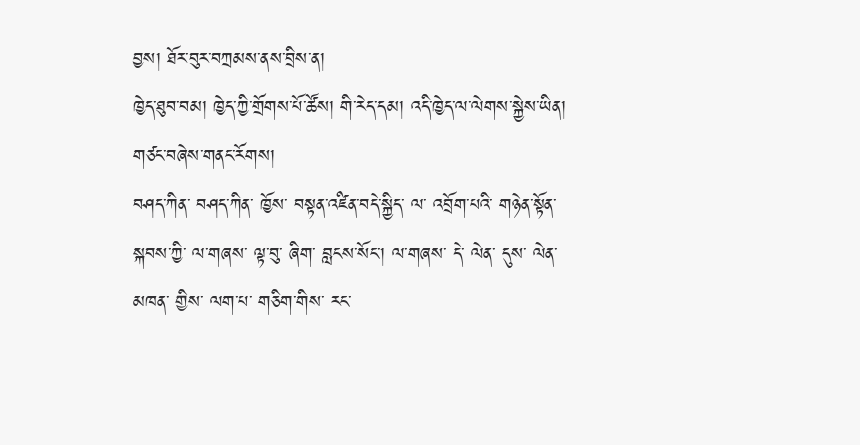བྱས། ཐོར་བུར་བཀྲམས་ནས་བྲིས་ན།
ཁྱེད་ཐུབ་བམ། ཁྱེད་ཀྱི་གྲོགས་པོ་ཚོས། གི་རེད་དམ། འདི་ཁྱེད་ལ་ལེགས་སྐྱེས་ཡིན། གཙང་བཞེས་གནང་རོགས།
བཤད་ཀིན་ བཤད་ཀིན་ ཁྱོས་ བསྟན་འཛིན་བདེ་སྐྱིད་ ལ་ འབྲོག་པའི་ གཉེན་སྟོན་ སྐབས་ཀྱི་ ལ་གཞས་ ལྟ་བུ་ ཞིག་ བླངས་སོང་། ལ་གཞས་ དེ་ ལེན་ དུས་ ལེན་མཁན་ གྱིས་ ལག་པ་ གཅིག་གིས་ རང་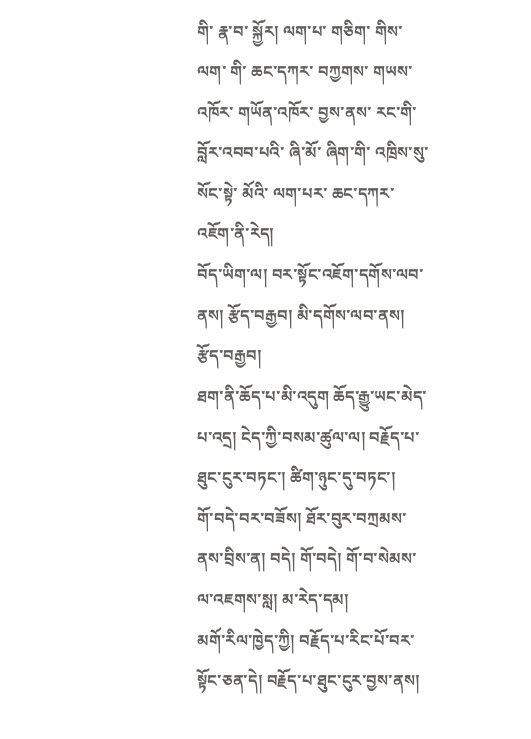གི་ རྣ་བ་ སྐྱོར། ལག་པ་ གཅིག་ གིས་ ལག་ གི་ ཆང་དཀར་ བཀྱགས་ གཡས་འཁོར་ གཡོན་འཁོར་ བྱས་ནས་ རང་གི་ བློར་འབབ་པའི་ ཞི་མོ་ ཞིག་གི་ འཁྲིས་སུ་ སོང་སྟེ་ མོའི་ ལག་པར་ ཆང་དཀར་ འཇོག་ནི་རེད།
བོད་ཡིག་ལ། བར་སྟོང་འཇོག་དགོས་ལབ་ནས། རྩོད་བརྒྱབ། མི་དགོས་ལབ་ནས། རྩོད་བརྒྱབ།
ཐག་ནི་ཆོད་པ་མི་འདུག ཆོད་རྒྱུ་ཡང་མེད་པ་འདྲ། ངེད་ཀྱི་བསམ་ཚུལ་ལ། བརྗོད་པ་ཐུང་ངུར་བཏང་། ཚིག་ཉུང་དུ་བཏང་།
གོ་བདེ་བར་བཟོས། ཐོར་བུར་བཀྲམས་ནས་བྲིས་ན། བདེ། གོ་བདེ། གོ་བ་སེམས་ལ་འཇགས་སླ། མ་རེད་དམ།
མགོ་རིལ་ཁྱེད་ཀྱི། བརྗོད་པ་རིང་པོ་བར་སྟོང་ཅན་དེ། བརྗོད་པ་ཐུང་ངུར་བྱས་ནས།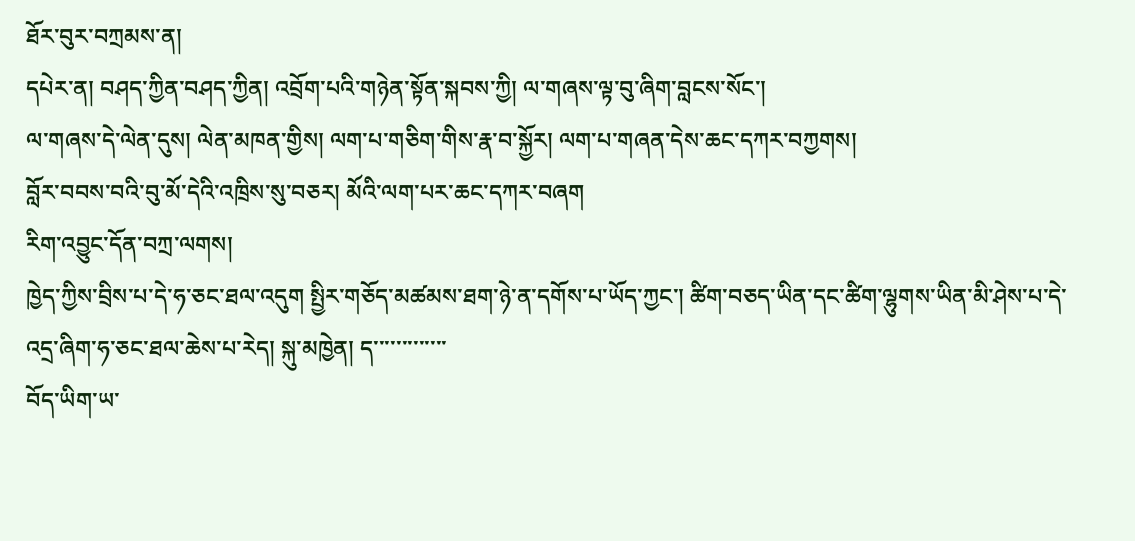ཐོར་བུར་བཀྲམས་ན།
དཔེར་ན། བཤད་ཀྱིན་བཤད་ཀྱིན། འབྲོག་པའི་གཉེན་སྟོན་སྐབས་ཀྱི། ལ་གཞས་ལྟ་བུ་ཞིག་བླངས་སོང་།
ལ་གཞས་དེ་ལེན་དུས། ལེན་མཁན་གྱིས། ལག་པ་གཅིག་གིས་རྣ་བ་སྐྱོར། ལག་པ་གཞན་དེས་ཆང་དཀར་བཀྱགས།
བློར་བབས་བའི་བུ་མོ་དེའི་འཁྲིས་སུ་བཅར། མོའི་ལག་པར་ཆང་དཀར་བཞག
རིག་འབྱུང་དོན་བཀྲ་ལགས།
ཁྱེད་ཀྱིས་བྲིས་པ་དེ་ཧ་ཅང་ཐལ་འདུག སྤྱིར་གཅོད་མཚམས་ཐག་ཉེ་ན་དགོས་པ་ཡོད་ཀྱང་། ཚིག་བཅད་ཡིན་དང་ཚིག་ལྷུགས་ཡིན་མི་ཤེས་པ་དེ་འདྲ་ཞིག་ཧ་ཅང་ཐལ་ཆེས་པ་རེད། སྐུ་མཁྱེན། ད་་་་་་་་་་་་་
བོད་ཡིག་ཡ་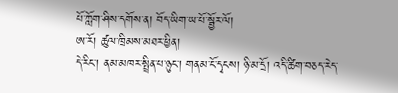པོ་ཀློག་ཤིས་དགོས་ན། བོད་ཡིག་ཡ་པོ་སྦྱོར་ལོ།
ཨ་རོ། ཚུལ་ཁྲིམས་མཐར་ཕྱིན།
དེ་རིང་། ནམ་མཁར་སྤྲིན་པ་ཉུང་། གནམ་ངོ་དྭངས། ཉི་མ་དྲོ། འདི་ཚིག་བཅད་རེད་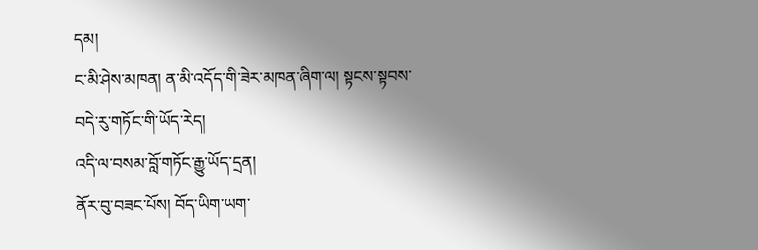དམ།
ང་མི་ཤེས་མཁན། ན་མི་འདོད་གི་ཟེར་མཁན་ཞིག་ལ། སྟངས་སྟབས་བདེ་རུ་གཏོང་གི་ཡོད་རེད།
འདི་ལ་བསམ་བློ་གཏོང་རྒྱུ་ཡོད་དྲན།
ནོར་བུ་བཟང་པོས། བོད་ཡིག་ཡག་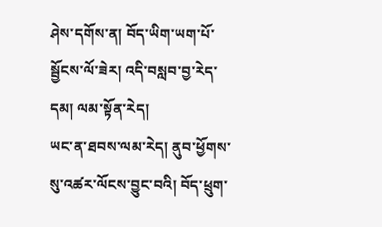ཤེས་དགོས་ན། བོད་ཡིག་ཡག་པོ་སྦྱོངས་ལོ་ཟེར། འདི་བསླབ་བྱ་རེད་དམ། ལམ་སྟོན་རེད།
ཡང་ན་ཐབས་ལམ་རེད། ནུབ་ཕྱོགས་སུ་འཚར་ལོངས་བྱུང་བའི། བོད་ཕྲུག་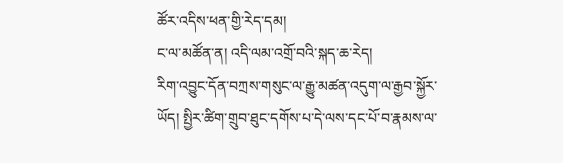ཚོར་འདིས་ཕན་གྱི་རེད་དམ།
ང་ལ་མཚོན་ན། འདི་ལམ་འགྲོ་བའི་སྐད་ཆ་རེད།
རིག་འབྱུང་དོན་བཀྲས་གསུང་ལ་རྒྱུ་མཚན་འདུག་ལ་རྒྱབ་སྐྱོར་ཡོད། སྤྱིར་ཚིག་གྲུབ་ཐུང་དགོས་པ་དེ་ལས་དང་པོ་བ་རྣམས་ལ་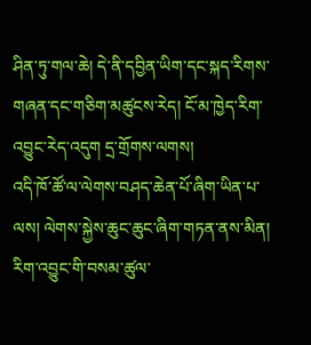ཤིན་ཏུ་གལ་ཆེ། དེ་ནི་དབྱིན་ཡིག་དང་སྐད་རིགས་གཞན་དང་གཅིག་མཚུངས་རེད། ངོ་མ་ཁྱེད་རིག་འབྱུང་རེད་འདུག དྲ་གྲོགས་ལགས།
འདི་ཁོ་ཚོ་ལ་ལེགས་བཤད་ཆེན་པོ་ཞིག་ཡིན་པ་ལས། ལེགས་སྐྱེས་ཆུང་ཆུང་ཞིག་གཏན་ནས་མིན།
རིག་འབྱུང་གི་བསམ་ཚུལ་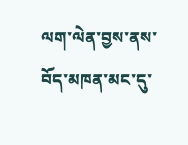ལག་ལེན་བྱས་ནས་བོད་མཁན་མང་དུ་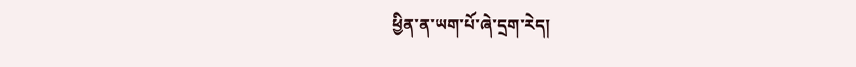ཕྱིན་ན་ཡག་པོ་ཞེ་དྲག་རེད།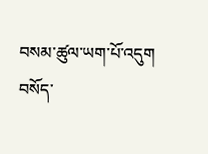བསམ་ཚུལ་ཡག་པོ་འདུག
བསོད་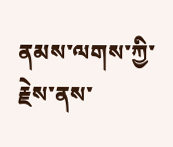ནམས་ལགས་ཀྱི་རྗེས་ནས་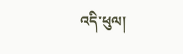འདི་ཕུལ།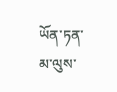ཡོན་ཏན་མ་ལུས་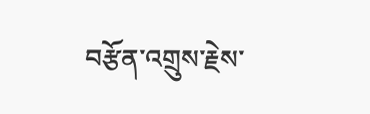བརྩོན་འགྲུས་རྗེས་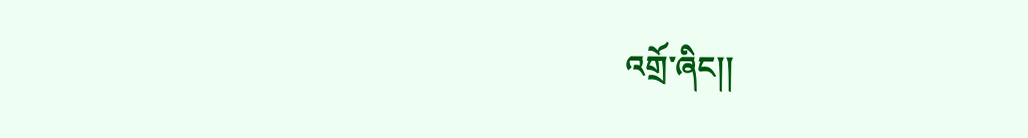འགྲོ་ཞིང།།